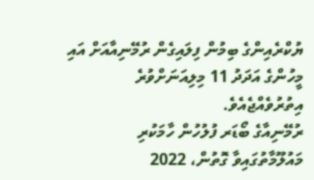ޔުކްރެއިންގެ ބިމުން ފިލައިގެން ރުމޭނިއާއަށް އައި މީހުންގެ އަދަދު 11 މިލިއަނަށްވުރެ އިތުރުވެއްޖެއެވެ.
ރުމޭނިއާގެ ބޯޑަރ ފުލުހުން ހާމަކުރި މައުލޫމާތުގައިވާ ގޮތުން، 2022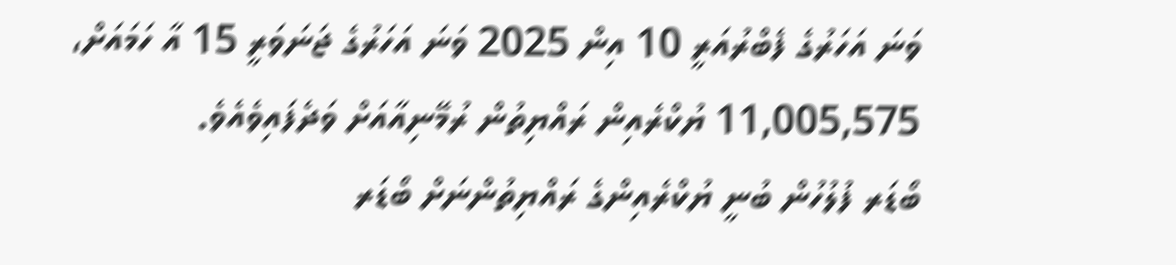ވަނަ އަހަރުގެ ފެބްރުއަރީ 10 އިން 2025 ވަނަ އަހަރުގެ ޖަނަވަރީ 15 އާ ހަމައަށް، 11,005,575 ޔުކްރެއިން ރައްޔިތުން ރުމޭނިއާއަށް ވަދެފައިވެއެވެ.
ބޯޑަރ ފުލުހުން ބުނީ ޔުކްރެއިންގެ ރައްޔިތުންނަށް ބޯޑަރ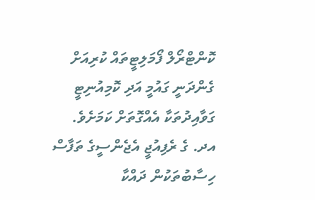ކޮންޓްރޯލް ފޯމަލިޓީތައް ކުރިއަށް ގެންދަނީ ގައުމީ އަދި ކޮމިއުނިޓީ ގަވާއިދުތަކާ އެއްގޮތަށް ކަމަށެވެ.
އދ. ގެ ރެފިއުޖީ އެޖެންސީގެ ތަފާސް ހިސާބުތަކުން ދައްކާ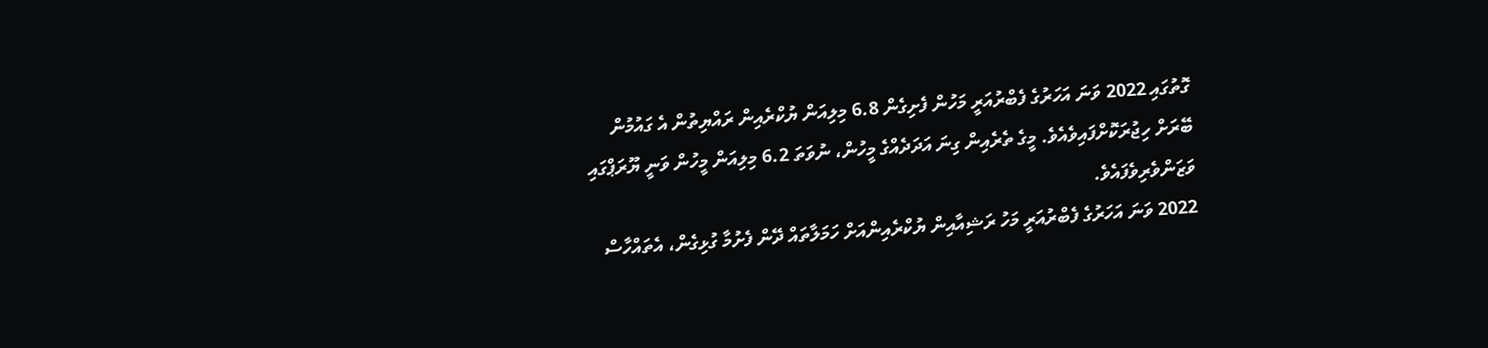ގޮތުގައި 2022 ވަނަ އަހަރުގެ ފެބްރުއަރީ މަހުން ފެށިގެން 6.8 މިލިއަން ޔުކްރެއިން ރައްޔިތުން އެ ގައުމުން ބޭރަށް ހިޖުރަކޮށްފައިވެއެވެ. މީގެ ތެރެއިން ގިނަ އަދަދެއްގެ މީހުން، ނުވަތަ 6.2 މިލިއަން މީހުން ވަނީ ޔޫރަޕްގައި ވަޒަންވެރިވެފައެވެ.
2022 ވަނަ އަހަރުގެ ފެބްރުއަރީ މަހު ރަޝިއާއިން ޔުކްރެއިންއަށް ހަމަލާތައް ދޭން ފެށުމާ ގުޅިގެން، އެތައްހާސް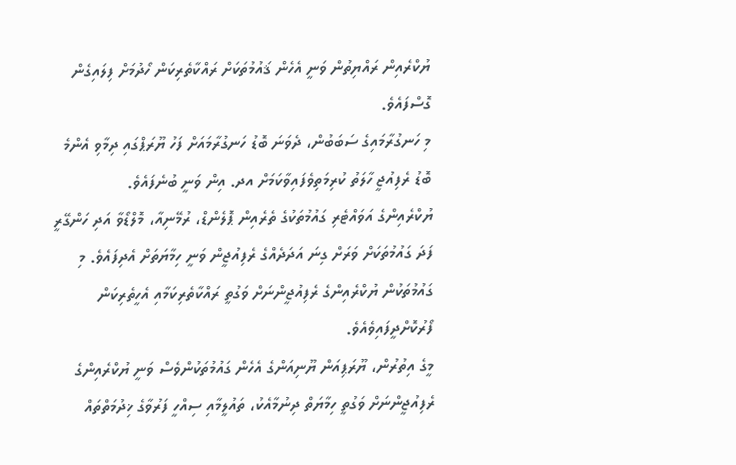ޔުކްރެއިން ރައްޔިތުން ވަނީ އެހެން ޤައުމުތަކަށް ރައްކާތެރިކަން ހޯދުމަށް ފިލައިގެން ގޮސްފައެވެ.
މި ހަނގުރާމައިގެ ސަބަބުން، ދެވަނަ ބޮޑު ހަނގުރާމައަށް ފަހު ޔޫރަޕްގައި ދިމާވި އެންމެ ބޮޑު ރެފިއުޖީ ހާލަތު ކުރިމަތިވެފައިވާކަމަށް އދ. އިން ވަނީ ބުނެފައެވެ.
ޔުކްރެއިންގެ އަވައްޓެރި ގައުމުތަކުގެ ތެރެއިން ޕޮލެންޑް، ރުމޭނިއާ، މޮލްޑޯވާ އަދި ހަންގޭރީ ފަދަ ގައުމުތަކަށް ވަރަށް ގިނަ އަދަދެއްގެ ރެފިއުޖީން ވަނީ ހިމާޔަތަށް އެދިފައެވެ. މި ގައުމުތަކުން ޔުކްރެއިންގެ ރެފިއުޖީންނަށް ވަގުތީ ރައްކާތެރިކަމާއި އެހީތެރިކަން ފޯރުކޮށްދީފައިވެއެވެ.
މީގެ އިތުރުން، ޔޫރަޕިއަން ޔޫނިއަންގެ އެހެން ގައުމުތަކުންވެސް ވަނީ ޔުކްރެއިންގެ ރެފިއުޖީންނަށް ވަގުތީ ހިމާޔަތް ދިނުމާއެކު، ތައުލީމާއި ސިއްހީ ފަރުވާގެ ޚިދުމަތްތައް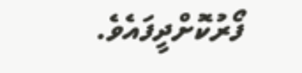ފޯރުކޮށްދީފައެވެ.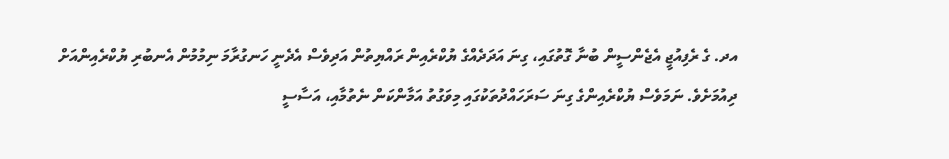އދ. ގެ ރެފިއުޖީ އެޖެންސީން ބުނާ ގޮތުގައި، ގިނަ އަދަދެއްގެ ޔުކްރެއިން ރައްޔިތުން އަދިވެސް އެދެނީ ހަނގުރާމަ ނިމުމުން އެނބުރި ޔުކްރެއިންއަށް ދިއުމަށެވެ. ނަމަވެސް ޔުކްރެއިންގެ ގިނަ ސަރަހައްދުތަކުގައި މިވަގުތު އަމާންކަން ނެތުމާއި، އަސާސީ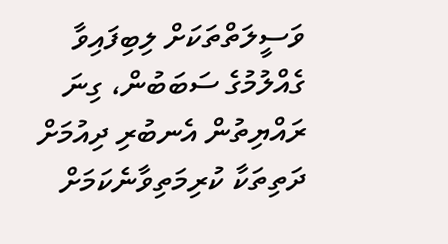ވަސީލަތްތަކަށް ލިބިފައިވާ ގެއްލުމުގެ ސަބަބުން، ގިނަ ރައްޔިތުން އެނބުރި ދިއުމަށް ދަތިތަކާ ކުރިމަތިވާނެކަމަށް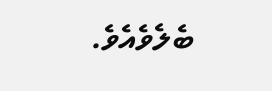ބެލެވެއެވެ.